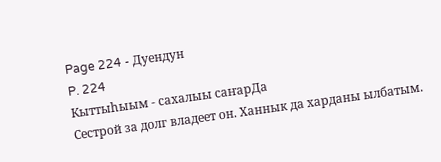Page 224 - Дуендун
P. 224
Кыттыһыым - сахалыы саҥарДа
Сестрой за долг владеет он. Ханнык да харданы ылбатым.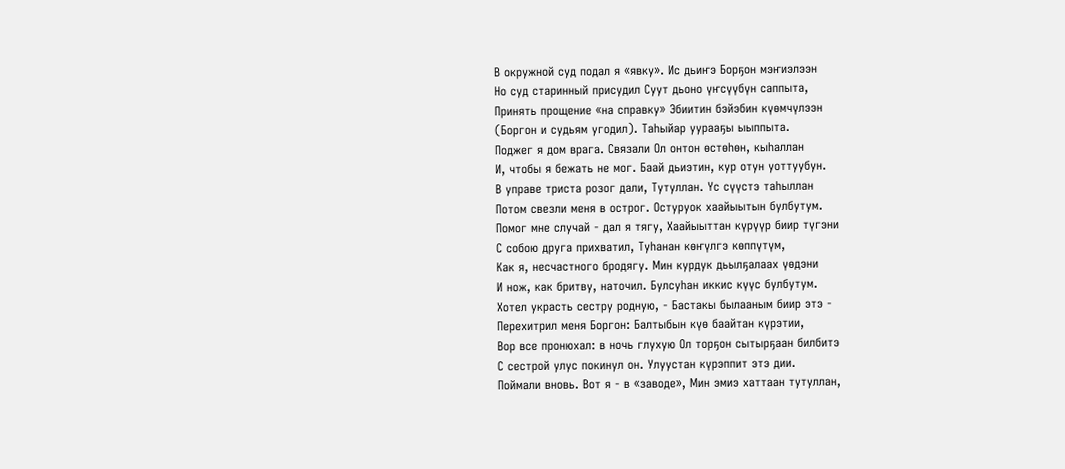В окружной суд подал я «явку». Ис дьиҥэ Борҕон мэҥиэлээн
Но суд старинный присудил Суут дьоно үҥсүүбүн саппыта,
Принять прощение «на справку» Эбиитин бэйэбин күөмчүлээн
(Боргон и судьям угодил). Таһыйар уурааҕы ыыппыта.
Поджег я дом врага. Связали Ол онтон өстөһөн, кыһаллан
И, чтобы я бежать не мог. Баай дьиэтин, кур отун уоттуубун.
В управе триста розог дали, Тутуллан. Үс сүүстэ таһыллан
Потом свезли меня в острог. Остуруок хаайыытын булбутум.
Помог мне случай - дал я тягу, Хаайыыттан күрүүр биир түгэни
С собою друга прихватил, Туһанан көҥүлгэ көппүтүм,
Как я, несчастного бродягу. Мин курдук дьылҕалаах үөдэни
И нож, как бритву, наточил. Булсуһан иккис күүс булбутум.
Хотел украсть сестру родную, - Бастакы былааным биир этэ -
Перехитрил меня Боргон: Балтыбын күө баайтан күрэтии,
Вор все пронюхал: в ночь глухую Ол торҕон сытырҕаан билбитэ
С сестрой улус покинул он. Улуустан күрэппит этэ дии.
Поймали вновь. Вот я - в «заводе», Мин эмиэ хаттаан тутуллан,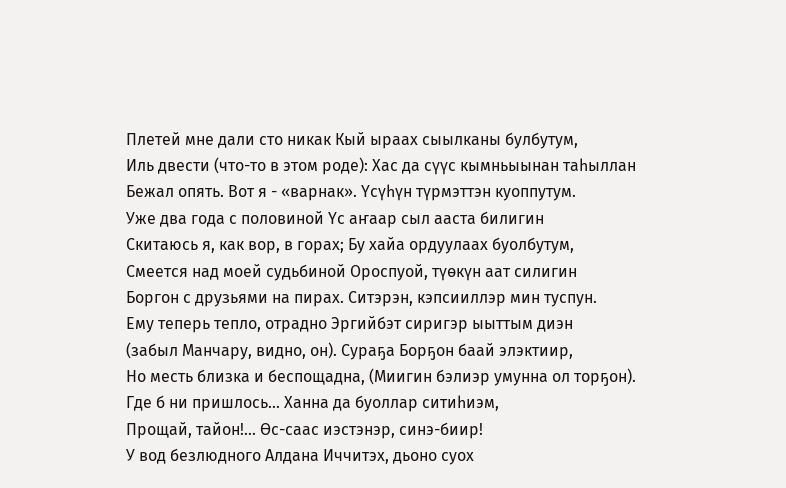Плетей мне дали сто никак Кый ыраах сыылканы булбутум,
Иль двести (что-то в этом роде): Хас да сүүс кымньыынан таһыллан
Бежал опять. Вот я - «варнак». Үсүһүн түрмэттэн куоппутум.
Уже два года с половиной Үс аҥаар сыл ааста билигин
Скитаюсь я, как вор, в горах; Бу хайа ордуулаах буолбутум,
Смеется над моей судьбиной Ороспуой, түөкүн аат силигин
Боргон с друзьями на пирах. Ситэрэн, кэпсииллэр мин туспун.
Ему теперь тепло, отрадно Эргийбэт сиригэр ыыттым диэн
(забыл Манчару, видно, он). Сураҕа Борҕон баай элэктиир,
Но месть близка и беспощадна, (Миигин бэлиэр умунна ол торҕон).
Где б ни пришлось... Ханна да буоллар ситиһиэм,
Прощай, тайон!... Өс-саас иэстэнэр, синэ-биир!
У вод безлюдного Алдана Иччитэх, дьоно суох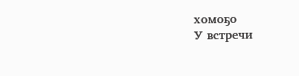хомоҕо
У встречи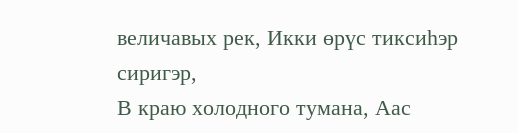величавых рек, Икки өрүс тиксиһэр сиригэр,
В краю холодного тумана, Аас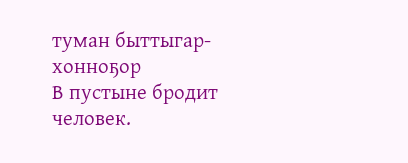туман быттыгар-хонноҕор
В пустыне бродит человек.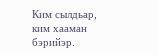Ким сылдьар, ким хааман бэрийэр.